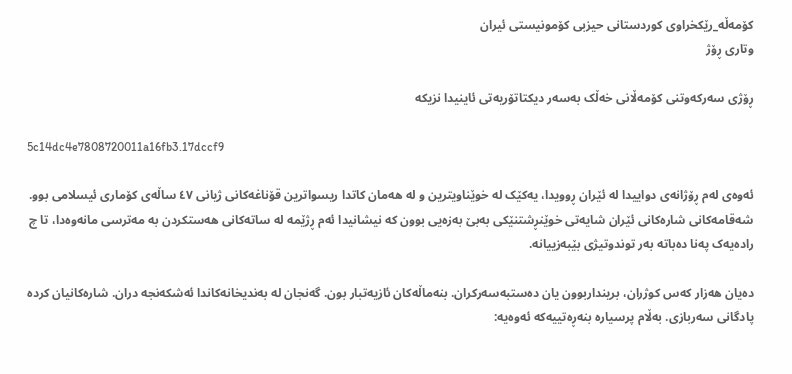کۆمەڵە_رێكخراوی كوردستانی حیزبی كۆمونیستی ئیران
وتاری ڕۆژ

ڕۆژی سەرکەوتنی کۆمەڵانی خەڵک بەسەر دیکتاتۆریەتی ئاینیدا نزیکە

5c14dc4e7808720011a16fb3.17dccf9

ئەوەی لەم ڕۆژانەی دواییدا لە ئێران ڕوویدا، یەکێک لە خوێناویترین و لە هەمان کاتدا ریسواترین قۆناغەکانی ژیانی ٤٧ ساڵەی کۆماری ئیسلامی بوو. شەقامەکانی شارەکانی ئێران شایەتی خوێنڕشتنێکی بەبێ بەزەیی بوون کە نیشانیدا ئەم ڕژێمە لە ساتەکانی هەستکردن بە مەترسی مانەوەدا، تا چ رادەیەک پەنا دەباتە بەر توندوتیژی بێبەزییانە.

دەیان هەزار کەس کوژران، برینداربوون یان دەستبەسەرکران. بنەماڵەکان ئازیەتبار بون. گەنجان لە بەندیخانەکاندا ئەشکەنجە دران. شارەکانیان کردە پادگانی سەربازی. بەڵام پرسیارە بنەڕەتییەکە ئەوەیە: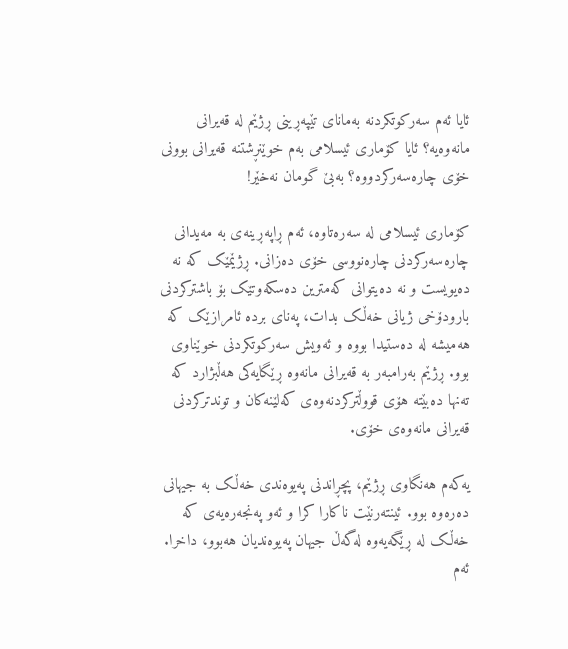ئایا ئەم سەرکوتکردنە بەمانای تێپەڕینی ڕژێم لە قەیرانی مانەوەیە؟ ئایا کۆماری ئیسلامی بەم خوێنڕشتنە قەیرانی بوونی خۆی چارەسەرکردووە؟ بەبێ گومان نەخێر!

کۆماری ئیسلامی لە سەرەتاوە، ئەم ڕاپەڕینەی بە مەیدانی چارەسەرکردنی چارەنووسی خۆی دەزانی. ڕژێمێک کە نە دەیویست و نە دەیتوانی کەمترین دەسکەوتێک بۆ باشترکردنی بارودۆخی ژیانی خەڵک بدات، پەنای بردە ئامرازێک کە هەمیشە لە دەستیدا بووە و ئەویش سەرکوتکردنی خوێناوی بوو. ڕژێم بەرامبەر بە قەیرانی مانەوە ڕێگایەکی هەڵبژارد کە تەنها دەبێتە هۆی قووڵترکردنەوەی کەلێنەکان و توندترکردنی قەیرانی مانەوەی خۆی.

یەکەم هەنگاوی ڕژێم، پچڕاندنی پەیوەندی خەڵک بە جیهانی دەرەوە بوو. ئینتەرنێت ناکارا کرا و ئەو پەنجەرەیەی کە خەڵک لە ڕێگەیەوە لەگەڵ جیهان پەیوەندیان هەبوو، داخرا. ئەم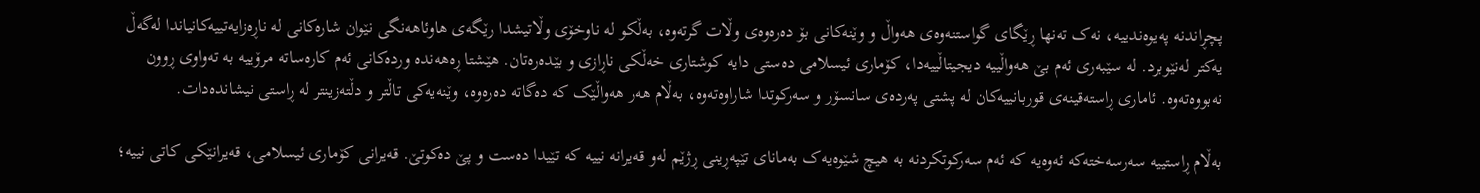پچڕاندنە پەیوەندییە، نەک تەنها ڕێگای گواستنەوەی هەواڵ و وێنەکانی بۆ دەرەوەی وڵات گرتەوە، بەڵکو لە ناوخۆی وڵاتیشدا رێگەی هاوئاهەنگی نێوان شارەکانی لە ناڕەزایەتییەکانیاندا لەگەڵ یەکتر لەنێوبرد. لە سێبەری ئەم بێ هەواڵییە دیجیتاڵییەدا، کۆماری ئیسلامی دەستی دایە کوشتاری خەڵکی ناڕازی و بێدەرەتان. هێشتا ڕەهەندە وردەکانی ئەم کارەساتە مرۆییە بە تەواوى ڕوون نەبووەتەوە. ئاماری ڕاستەقینەی قوربانییەکان لە پشتی پەردەی سانسۆر و سەرکوتدا شاراوەتەوە، بەڵام هەر هەواڵێک کە دەگاتە دەرەوە، وێنەیەکی تاڵتر و دڵتەزینتر لە ڕاستی نیشاندەدات.

بەڵام ڕاستییە سەرسەختەکە ئەوەیە کە ئەم سەرکوتکردنە بە هیچ شێوەیەک بەمانای تێپەڕینی ڕژێم لەو قەیرانە نییە کە تێیدا دەست و پێ دەکوتێ. قەیرانی کۆماری ئیسلامی، قەیرانێکی کاتی نییە؛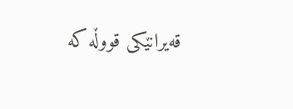قەیرانێکی قووڵە کە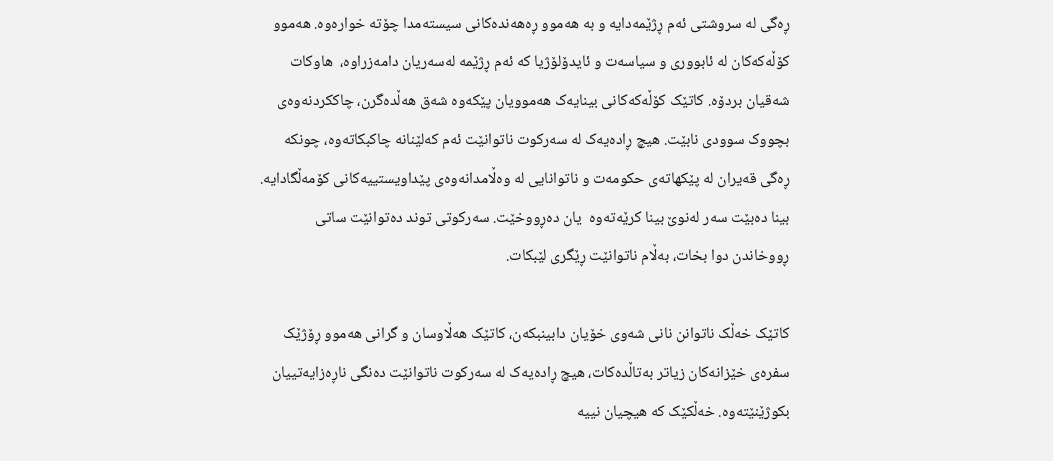ڕەگی لە سروشتی ئەم ڕژێمەدایە و بە هەموو ڕەهەندەکانی سیستەمدا چۆتە خوارەوە. هەموو کۆڵەکەکان لە ئابووری و سیاسەت و ئایدۆلۆژیا کە ئەم ڕژێمە لەسەریان دامەزراوە،  هاوکات شەقیان بردۆە. کاتێک کۆڵەکەکانی بینایەک هەموویان پێکەوە شەق هەڵدەگرن، چاککردنەوەی بچووک سوودی نابێت. هیچ ڕادەیەک لە سەرکوت ناتوانێت ئەم کەلێنانە چاکبکاتەوە، چونکە ڕەگی قەیران لە پێکهاتەی حکومەت و ناتوانایی لە وەڵامدانەوەی پێداویستییەکانی کۆمەڵگادایە. بینا دەبێت سەر لەنوێ بینا کرێەتەوە  یان دەڕووخێت. سەرکوتی توند دەتوانێت ساتی ڕووخاندن دوا بخات، بەڵام ناتوانێت ڕێگری لێبکات.

کاتێک خەڵک ناتوانن نانی شەوی خۆیان دابینبکەن، کاتێک هەڵاوسان و گرانی هەموو ڕۆژێک سفرەی خێزانەکان زیاتر بەتاڵدەکات، هیچ ڕادەیەک لە سەرکوت ناتوانێت دەنگی ناڕەزایەتییان بکوژێنێتەوە. خەڵکێک کە هیچیان نییە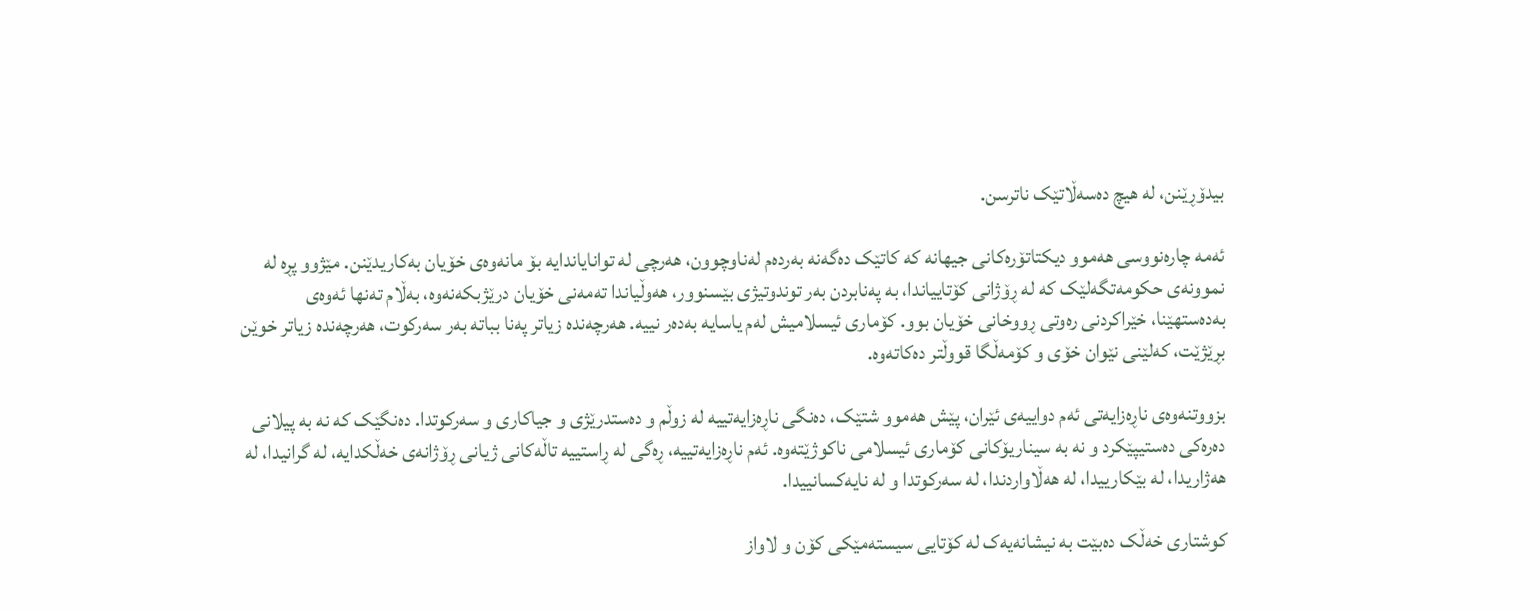بیدۆڕێنن، لە هیچ دەسەڵاتێک ناترسن.

ئەمە چارەنووسی هەموو دیکتاتۆرەکانی جیهانە کە کاتێک دەگەنە بەردەم لەناوچوون، هەرچی لە توانایاندایە بۆ مانەوەی خۆیان بەکاریدێنن. مێژوو پڕە لە نموونەی حکومەتگەلێک کە لە ڕۆژانی کۆتاییاندا، بە پەنابردن بەر توندوتیژی بێسنوور، هەوڵیاندا تەمەنی خۆیان درێژبکەنەوە، بەڵام تەنها ئەوەی بەدەستهێنا، خێراکردنی رەوتی ڕووخانی خۆیان بوو. کۆماری ئیسلامیش لەم یاسایە بەدەر نییە. هەرچەندە زیاتر پەنا بباتە بەر سەرکوت، هەرچەندە زیاتر خوێن بڕێژێت، کەلێنی نێوان خۆی و کۆمەڵگا قووڵتر دەکاتەوە.

بزووتنەوەی ناڕەزایەتی ئەم دواییەی ئێران، پێش هەموو شتێک، دەنگی ناڕەزایەتییە لە زوڵم و دەستدرێژی و جیاکاری و سەرکوتدا. دەنگێک کە نە بە پیلانی دەرەکی دەستیپێکرد و نە بە سیناریۆکانی کۆماری ئیسلامی ناکوژێتەوە. ئەم ناڕەزایەتییە، ڕەگی لە ڕاستییە تاڵەکانی ژیانی ڕۆژانەی خەڵکدایە، لە گرانیدا، لە هەژاریدا، لە بێکارییدا، لە هەڵاواردندا، لە سەرکوتدا و لە نایەکسانییدا.

کوشتاری خەڵک دەبێت بە نیشانەیەک لە کۆتایی سیستەمێکی کۆن و لاواز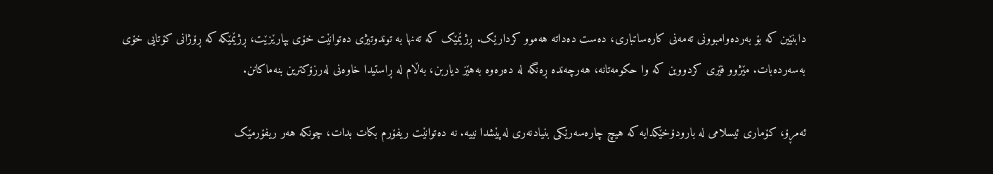دابنێین کە بۆ بەردەوامبوونی تەمەنی کارەساتباری، دەست دەداتە هەموو کردارێک. ڕژێمێک کە تەنها بە توندوتیژی دەتوانێت خۆی بپارێزێت، ڕژێمێکە کە ڕۆژانی کۆتایی خۆی بەسەردەبات. مێژوو فێری کردووین کە وا حکومەتانە، هەرچەندە ڕەنگە لە دەرەوە بەهێز دیاربن، بەڵام لە ڕاستیدا خاوەنی لەرزۆکترین بنەماکانن.

ئەمڕۆ، کۆماری ئیسلامی لە بارودۆخێکدایە کە هیچ چارەسەرێکی بنیادنەری لەپێشدا نییە. نە دەتوانێت ریفۆرم بکات بدات، چونکە هەر ریفۆرمێک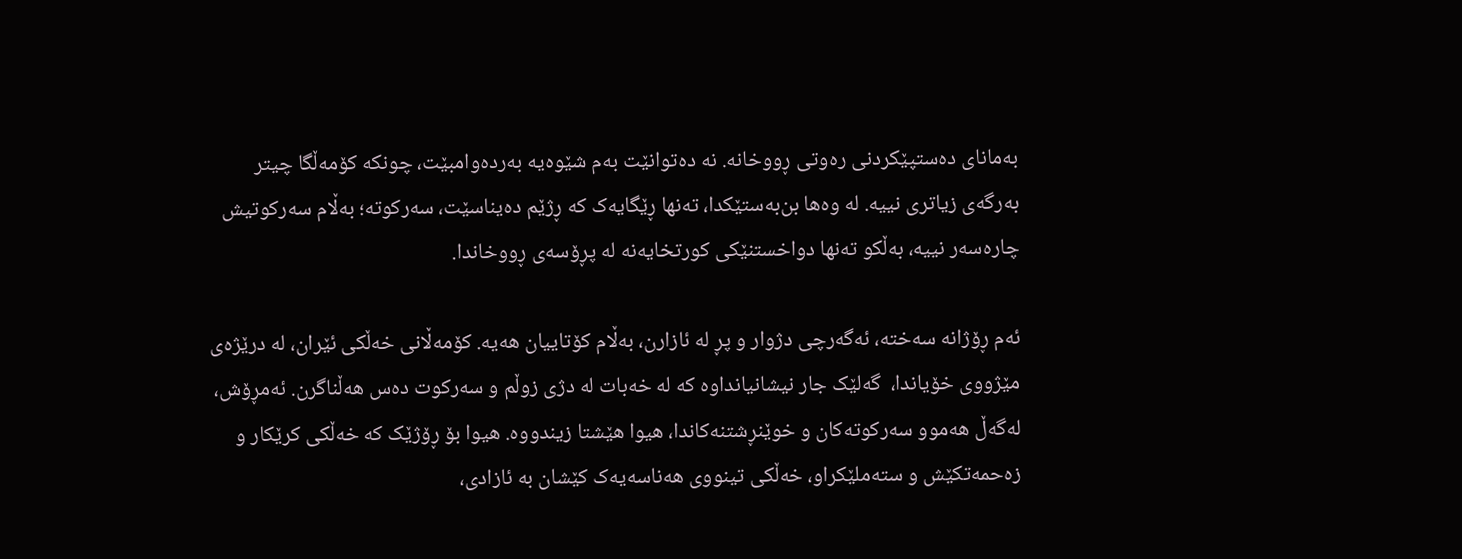بەمانای دەستپێکردنی رەوتی ڕووخانە. نە دەتوانێت بەم شێوەیە بەردەوامبێت، چونکە کۆمەڵگا چیتر بەرگەی زیاتری نییە. لە وەها بن‌بەستێکدا، تەنها ڕێگایەک کە ڕژێم دەیناسێت، سەرکوتە؛ بەڵام سەرکوتیش چارەسەر نییە، بەڵکو تەنها دواخستنێکی کورتخایەنە لە پڕۆسەی ڕووخاندا.

ئەم ڕۆژانە سەختە، ئەگەرچی دژوار و پڕ لە ئازارن، بەڵام کۆتاییان هەیە. کۆمەڵانی خەڵکی ئێران، لە درێژەی مێژووی خۆیاندا،  گەلێک جار نیشانیانداوە کە لە خەبات لە دژی زوڵم و سەرکوت دەس هەڵناگرن. ئەمڕۆش، لەگەڵ هەموو سەرکوتەکان و خوێنڕشتنەکاندا، هیوا هێشتا زیندووە. هیوا بۆ ڕۆژێک کە خەڵکی کرێکار و زەحمەتکێش و ستەملێکراو، خەڵکی تینووی هەناسەیەک کێشان بە ئازادی،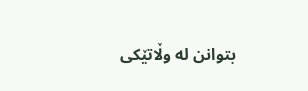بتوانن لە وڵاتێکی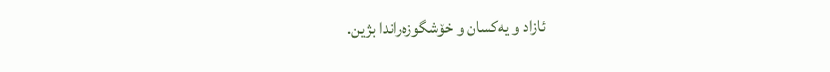ئازاد و یەکسان و خۆشگوزەراندا بژین.